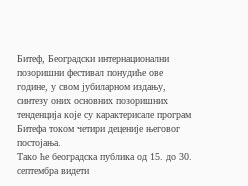Битеф, Београдски интернационални позоришни фестивал понудиће ове године, у свом јубиларном издању, синтезу оних основних позоришних тенденција које су карактерисале програм Битефа током четири деценије његовог постојања.
Тако ће београдска публика од 15. до 30. септембра видети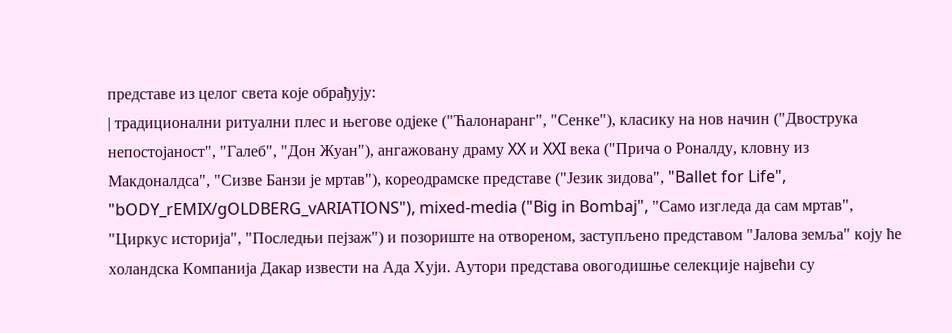представе из целог света које обрађују:
| традиционални ритуални плес и његове одјеке ("Ћалонаранг", "Сенке"), класику на нов начин ("Двострука непостојаност", "Галеб", "Дон Жуан"), ангажовану драму XX и XXI века ("Прича о Роналду, кловну из Макдоналдса", "Сизве Банзи је мртав"), кореодрамске представе ("Језик зидова", "Ballet for Life", "bODY_rEMIX/gOLDBERG_vARIATIONS"), mixed-media ("Big in Bombaj", "Само изгледа да сам мртав", "Циркус историја", "Последњи пејзаж") и позориште на отвореном, заступљено представом "Јалова земља" коју ће холандска Компанија Дакар извести на Ада Хуји. Аутори представа овогодишње селекције највећи су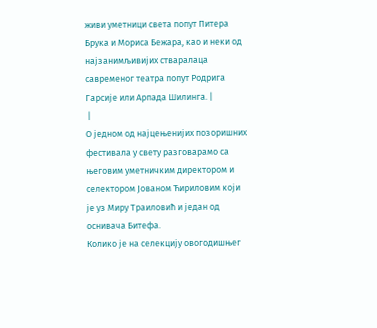живи уметници света попут Питера Брука и Мориса Бежара, као и неки од најзанимљивијих стваралаца савременог театра попут Родрига Гарсије или Арпада Шилинга. |
 |
О једном од најцењенијих позоришних фестивала у свету разговарамо са његовим уметничким директором и селектором Јованом Ћириловим који је уз Миру Траиловић и један од оснивача Битефа.
Колико је на селекцију овогодишњег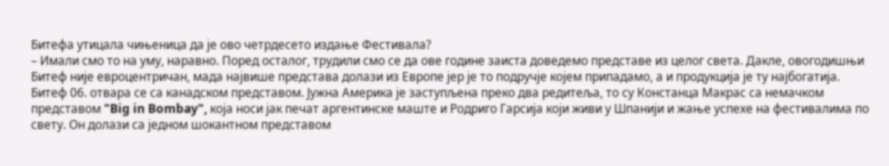Битефа утицала чињеница да је ово четрдесето издање Фестивала?
– Имали смо то на уму, наравно. Поред осталог, трудили смо се да ове године заиста доведемо представе из целог света. Дакле, овогодишњи Битеф није евроцентричан, мада највише представа долази из Европе јер је то подручје којем припадамо, а и продукција је ту најбогатија. Битеф 06. отвара се са канадском представом. Јужна Америка је заступљена преко два редитеља, то су Констанца Макрас са немачком представом "Big in Bombay", која носи јак печат аргентинске маште и Родриго Гарсија који живи у Шпанији и жање успехе на фестивалима по свету. Он долази са једном шокантном представом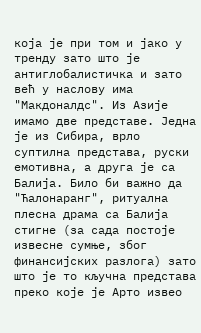која је при том и јако у тренду зато што је антиглобалистичка и зато већ у наслову има "Макдоналдс". Из Азије имамо две представе. Једна је из Сибира, врло суптилна представа, руски емотивна, а друга је са Балија. Било би важно да "Ћалонаранг", ритуална плесна драма са Балија стигне (за сада постоје извесне сумње, због финансијских разлога) зато што је то кључна представа преко које је Арто извео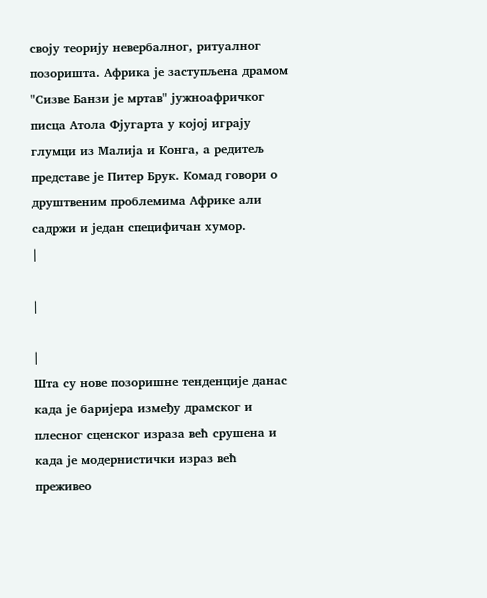своју теорију невербалног, ритуалног позоришта. Африка је заступљена драмом "Сизве Банзи је мртав" јужноафричког писца Атола Фјугарта у којој играју глумци из Малија и Конга, а редитељ представе је Питер Брук. Комад говори о друштвеним проблемима Африке али садржи и један специфичан хумор.
|

|

|
Шта су нове позоришне тенденције данас када је баријера између драмског и плесног сценског израза већ срушена и када је модернистички израз већ преживео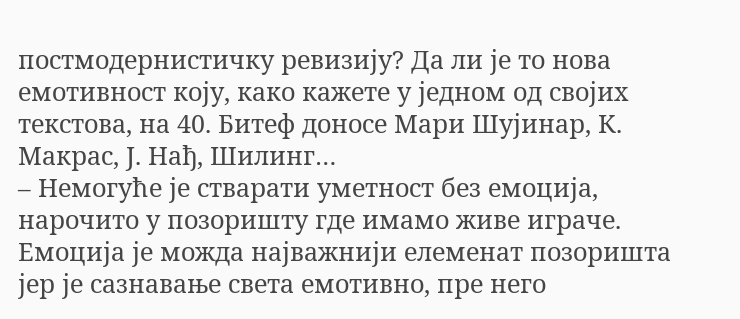постмодернистичку ревизију? Да ли је то нова емотивност коју, како кажете у једном од својих текстова, на 40. Битеф доносе Мари Шујинар, К. Макрас, Ј. Нађ, Шилинг…
– Немогуће је стварати уметност без емоција, нарочито у позоришту где имамо живе играче. Емоција је можда најважнији елеменат позоришта јер је сазнавање света емотивно, пре него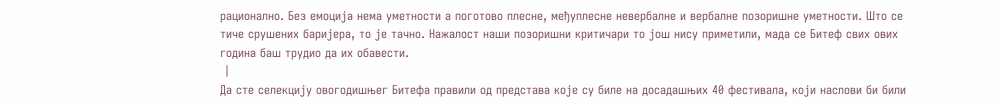рационално. Без емоција нема уметности а поготово плесне, међуплесне невербалне и вербалне позоришне уметности. Што се тиче срушених баријера, то је тачно. Нажалост наши позоришни критичари то још нису приметили, мада се Битеф свих ових година баш трудио да их обавести.
 |
Да сте селекцију овогодишњег Битефа правили од представа које су биле на досадашњих 40 фестивала, који наслови би били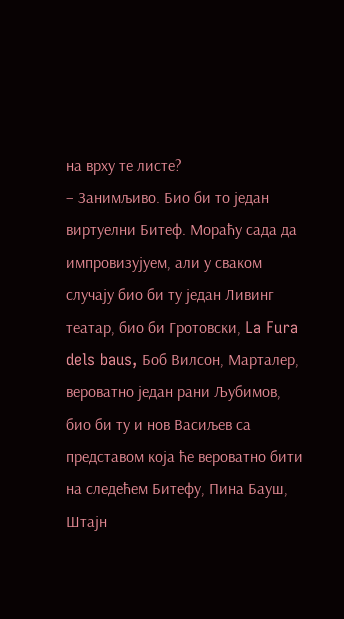на врху те листе?
– Занимљиво. Био би то један виртуелни Битеф. Мораћу сада да импровизујуем, али у сваком случају био би ту један Ливинг театар, био би Гротовски, La Fura dels baus, Боб Вилсон, Марталер, вероватно један рани Љубимов, био би ту и нов Васиљев са представом која ће вероватно бити на следећем Битефу, Пина Бауш, Штајн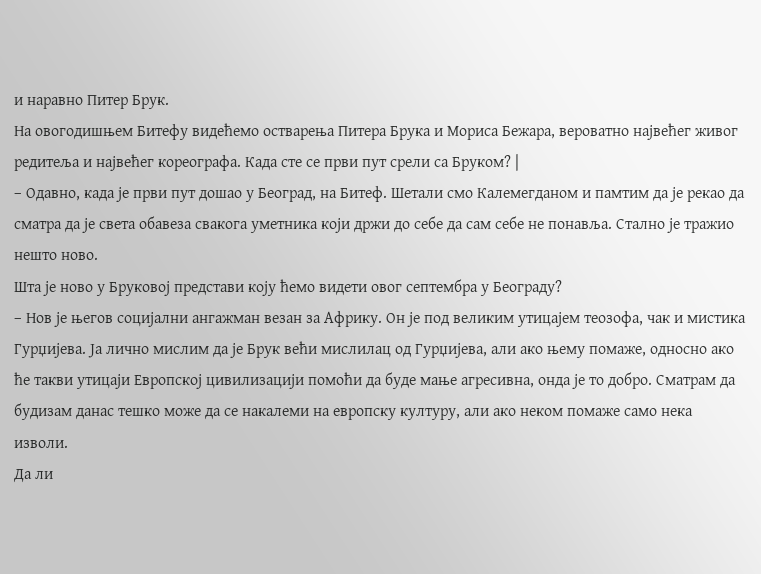и наравно Питер Брук.
На овогодишњем Битефу видећемо остварења Питера Брука и Мориса Бежара, вероватно највећег живог редитеља и највећег кореографа. Када сте се први пут срели са Бруком? |
– Одавно, када је први пут дошао у Београд, на Битеф. Шетали смо Калемегданом и памтим да је рекао да сматра да је света обавеза свакога уметника који држи до себе да сам себе не понавља. Стално је тражио нешто ново.
Шта је ново у Бруковој представи коју ћемо видети овог септембра у Београду?
– Нов је његов социјални ангажман везан за Африку. Он је под великим утицајем теозофа, чак и мистика Гурџијева. Ја лично мислим да је Брук већи мислилац од Гурџијева, али ако њему помаже, односно ако ће такви утицаји Европској цивилизацији помоћи да буде мање агресивна, онда је то добро. Сматрам да будизам данас тешко може да се накалеми на европску културу, али ако неком помаже само нека изволи.
Да ли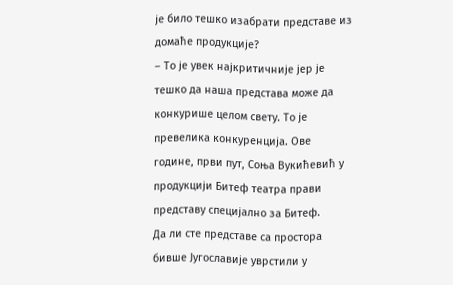је било тешко изабрати представе из домаће продукције?
– То је увек најкритичније јер је тешко да наша представа може да конкурише целом свету. То је превелика конкуренција. Ове године, први пут, Соња Вукићевић у продукцији Битеф театра прави представу специјално за Битеф.
Да ли сте представе са простора бивше Југославије уврстили у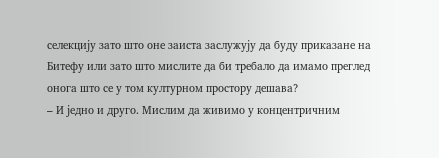селекцију зато што оне заиста заслужују да буду приказане на Битефу или зато што мислите да би требало да имамо преглед онога што се у том културном простору дешава?
– И једно и друго. Мислим да живимо у концентричним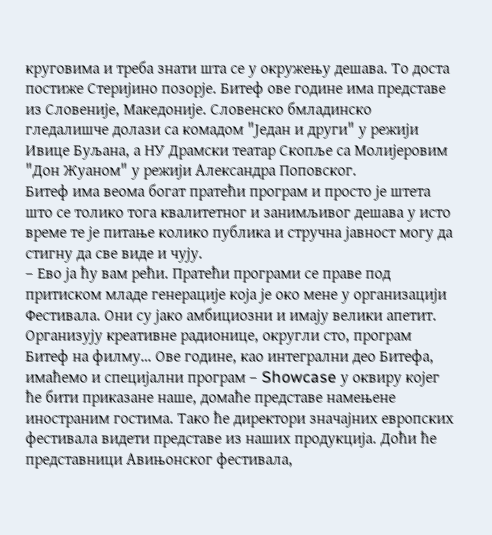круговима и треба знати шта се у окружењу дешава. То доста постиже Стеријино позорје. Битеф ове године има представе из Словеније, Македоније. Словенско бмладинско гледалишче долази са комадом "Један и други" у режији Ивице Буљана, а НУ Драмски театар Скопље са Молијеровим "Дон Жуаном" у режији Александра Поповског.
Битеф има веома богат пратећи програм и просто је штета што се толико тога квалитетног и занимљивог дешава у исто време те је питање колико публика и стручна јавност могу да стигну да све виде и чују.
– Ево ја ћу вам рећи. Пратећи програми се праве под притиском младе генерације која је око мене у организацији Фестивала. Они су јако амбициозни и имају велики апетит. Организују креативне радионице, округли сто, програм Битеф на филму… Ове године, као интегрални део Битефа, имаћемо и специјални програм – Showcase у оквиру којег ће бити приказане наше, домаће представе намењене иностраним гостима. Тако ће директори значајних европских фестивала видети представе из наших продукција. Доћи ће представници Авињонског фестивала,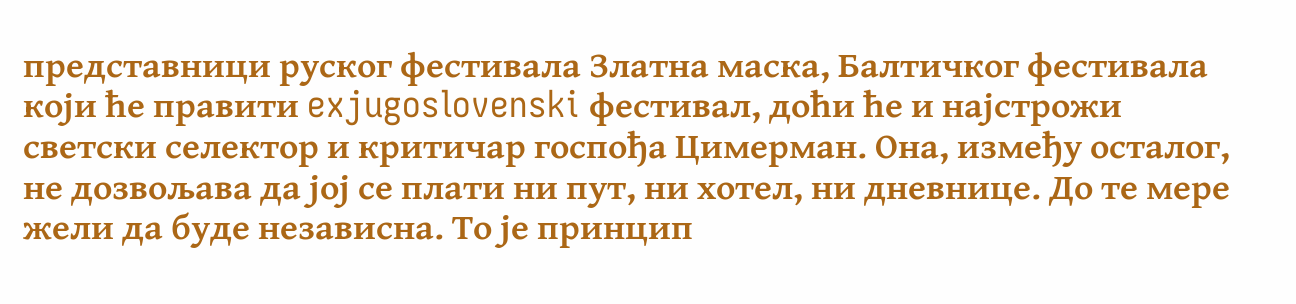представници руског фестивала Златна маска, Балтичког фестивала који ће правити exjugoslovenski фестивал, доћи ће и најстрожи светски селектор и критичар госпођа Цимерман. Она, између осталог, не дозвољава да јој се плати ни пут, ни хотел, ни дневнице. До те мере жели да буде независна. То је принцип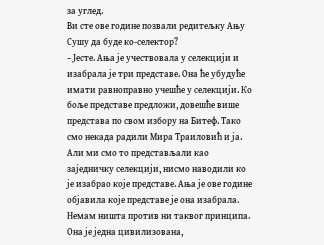за углед.
Ви сте ове године позвали редитељку Ању Сушу да буде ко-селектор?
– Јесте. Ања је учествовала у селекцији и изабрала је три представе. Она ће убудуће имати равноправно учешће у селекцији. Ко боље представе предложи, довешће више представа по свом избору на Битеф. Тако смо некада радили Мира Траиловић и ја. Али ми смо то представљали као заједничку селекцији, нисмо наводили ко је изабрао које представе. Ања је ове године објавила које представе је она изабрала. Немам ништа против ни таквог принципа. Она је једна цивилизована,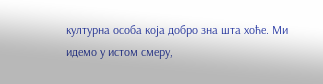културна особа која добро зна шта хоће. Ми идемо у истом смеру,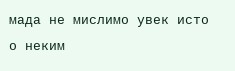мада не мислимо увек исто о неким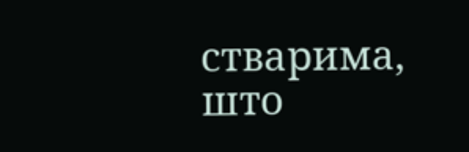стварима, што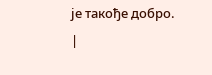је такође добро.
|